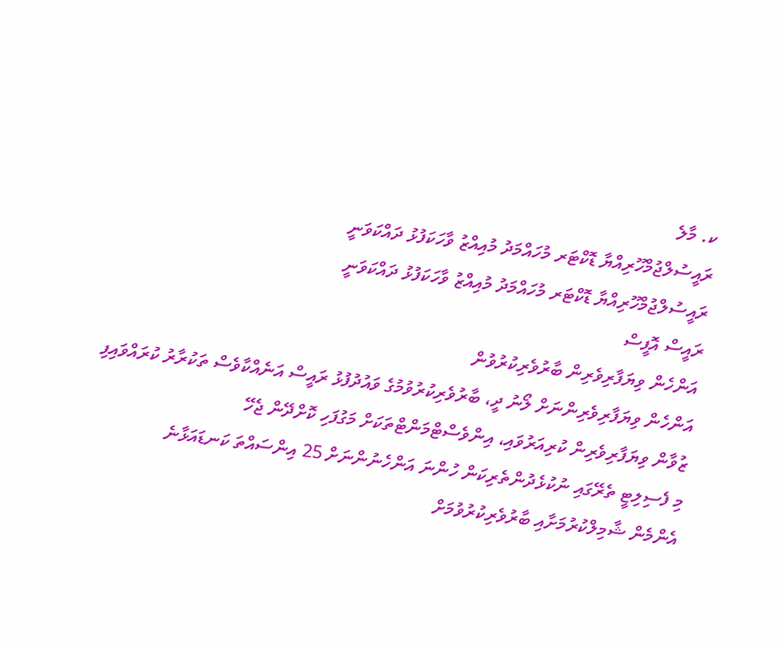ކ. މާލެ
ރައީސުލްޖުމްހޫރިއްޔާ ޑޮކްޓަރ މުހައްމަދު މުއިއްޒު ވާހަކަފުޅު ދައްކަވަނީ
ރައީސުލްޖުމްހޫރިއްޔާ ޑޮކްޓަރ މުހައްމަދު މުއިއްޒު ވާހަކަފުޅު ދައްކަވަނީ
ރައީސް އޮފީސް
އަންހެން ވިޔަފާރިވެރިން ބާރުވެރިކުރުވުން
އަންހެން ވިޔަފާރިވެރިންނަށް ލޯނު ދީ، ބާރުވެރިކުރުވުމުގެ ވައުދުފުޅު ރައީސް އަނެއްކާވެސް ތަކުރާރު ކުރައްވައިފި
ޒުވާން ވިޔަފާރިވެރިން ކުރިއަރުވައި، އިންވެސްޓްމަންޓްތަކަށް މަގުފަހި ކޮށްދޭން ޖެހޭ
މި ފެސިލިޓީ ތެރޭގައި ނުކުޅެދުންތެރިކަން ހުންނަ އަންހެނުންނަށް 25 އިންސައްތަ ކަނޑައަޅާނެ
އެންމެން ޝާމިލްކުރުމަށާއި ބާރުވެރިކުރުވުމަށް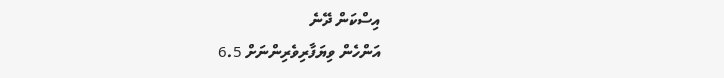އިސްކަން ދޭނެ
އަންހެން ވިޔަފާރިވެރިންނަށް 6.5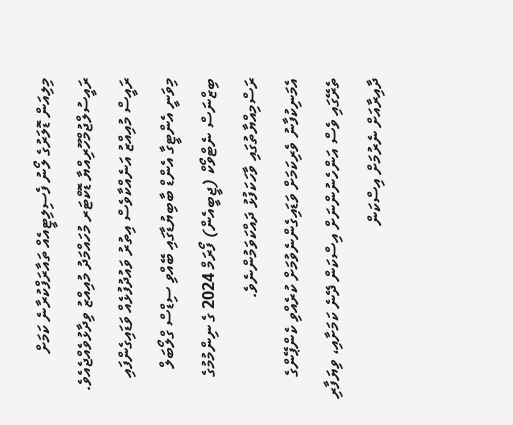މިލިއަން ޑޮލަރުގެ ލޯނު ފެސިލިޓީއެއް ތައާރަފްކުރާނެ ކަމަށް ރައީސުލްޖުމްހޫރިއްޔާ ޑޮކްޓަރ މުހައްމަދު މުއިއްޒު ވިދާޅުވެއްޖެއެވެ.
ރައީސް މުއިއްޒު އަނެއްކާވެސް އިތުރު ވައުދުފުޅެއް ވަޑައިގެންފައި މިވަނީ އެންޓީގާ އެންޑް ބާބިޔުޑާގައި ބޭއްވި ސިޑްސް ގްލޯބަލް ބިޒްނަސް ނެޓްވޯކް (ޖީބީއެން) ފޯރަމް 2024 ގެ ނިންމުމުގެ ރަސްމިއްޔާތުގައި ވާހަކަފުޅު ދައްކަވަމުންނެވެ.
އެމަނިކުފާނު ވެރިކަމަށް ވަޑައިގެންނެވުމަށް ކުރެއްވި ކެންޕޭންގެ ތެރޭގައި ވެސް އަންހެނުންނަށް އިސްކަން ދޭނެ ކަމަށާއި، ވިޔަފާރި ދާއިރާއަށް ނެރުމަށް އިސްކަން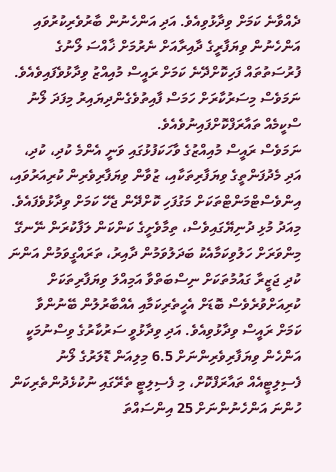ދެއްވާނެ ކަމަށް ވިދާޅުވިއެވެ. އަދި އަންހެނުން ބާރުވެރިކުރުވައި އަންހެނުން ވިޔަފާރީގެ ދާއިރާއަށް ނެރުމަށް ޚާއްސަ ލޯނުގެ ފުރުސަތުތައް ފަހިކޮށްދޭނެ ކަމަށް ރައީސް މުއިއްޒު ވިދާޅުވެފައިވެއެވެ. ނަމަވެސް މިސަރުކާރަށް ހަމަސް ފާއިތުވެގެންދިޔައިރު މިފަދަ ލޯނު ސްކީމެއް ތައާރަފްކޮށްފައިނުވެއެވެ.
ނަމަވެސް ރައީސް މުއިއްޒުގެ ވާހަކަފުޅުގައި ވަނީ އެންމެ ކުދި، ކުދި، އަދި މެދުފަންތީގެ ވިޔަފާރިތަކާއި، ޒުވާން ވިޔަފާރިވެރިން ކުރިއަރުވައި، އިންވެސްޓްމަންޓްތަކަށް މަގުފަހި ކޮށްދޭން ޖެހޭ ކަމަށް ވިދާޅުވެފައެވެ.
މިއަދު މުޅި ދުނިޔޭގައިވެސް، ތިމާވެށީގެ ކަންކަން ލަފާކުރަން ނޭނގޭ މިންވަރަށް ހަލުވިކަމާއެކު ބަދަލުވަމުން ދާއިރު، ތަރައްގީވަމުން އަންނަ ކުދި ޖަޒީރާ ގައުމުތަކަށް ނިސްބަތްވާ އަމިއްލަ ވިޔަފާރިތަކަށް ކުރިއަށްވުރެވެސް ބޮޑަށް އެހީތެރިކަމާއި އެއްބާރުލުން ބޭނުންވާ ކަމަށް ރައީސް ވިދާޅުވިއެވެ. އަދި ވިދާޅުވީ ސަރުކާރުގެ ވިސްނުމަކީ އަންހެން ވިޔަފާރިވެރިންނަށް 6.5 މިލިއަން ޑޮލަރުގެ ލޯނު ފެސިލިޓީއެއް ތައާރަފްކޮށް، މި ފެސިލިޓީ ތެރޭގައި ނުކުޅެދުންތެރިކަން ހުންނަ އަންހެނުންނަށް 25 އިންސައްތަ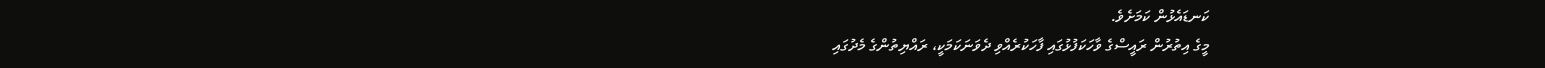ކަނޑައެޅުން ކަމަށެވެ.
މީގެ އިތުރުން ރައީސްގެ ވާހަކަފުޅުގައި ފާހަކުރެއްވި ދެވަނަކަމަކީ، ރައްޔިތުންގެ މެދުގައި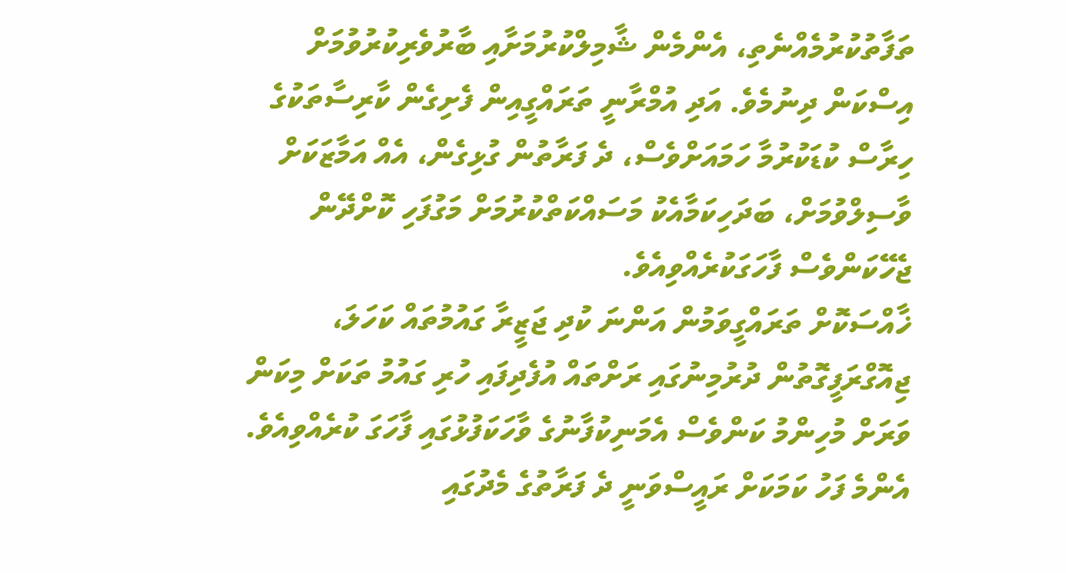ތަފާތުކުރުމެއްނެތި، އެންމެން ޝާމިލްކުރުމަށާއި ބާރުވެރިކުރުވުމަށް އިސްކަން ދިނުމެވެ. އަދި އުމްރާނީ ތަރައްގީއިން ފެށިގެން ކާރިސާތަކުގެ ހިރާސް ކުޑަކުރުމާ ހަމައަށްވެސް، ދެ ފަރާތުން ގުޅިގެން، އެއް އަމާޒަކަށް ވާސިލްވުމަށް، ބަދަހިކަމާއެކު މަސައްކަތްކުރުމަށް މަގުފަހި ކޮށްދޭން ޖެހޭކަންވެސް ފާހަގަކުރެއްވިއެވެ.
ޚާއްސަކޮށް ތަރައްގީވަމުން އަންނަ ކުދި ޖަޒީރާ ގައުމުތައް ކަހަލަ، ޖިއޮގްރަފީގޮތުން ދުރުމިނުގައި ރަށްތައް އުފެދިފައި ހުރި ގައުމު ތަކަށް މިކަން ވަރަށް މުހިންމު ކަންވެސް އެމަނިކުފާނުގެ ވާހަކަފުޅުގައި ފާހަގަ ކުރެއްވިއެވެ. އެންމެ ފަހު ކަމަކަށް ރައީސްވަނީ ދެ ފަރާތުގެ މެދުގައި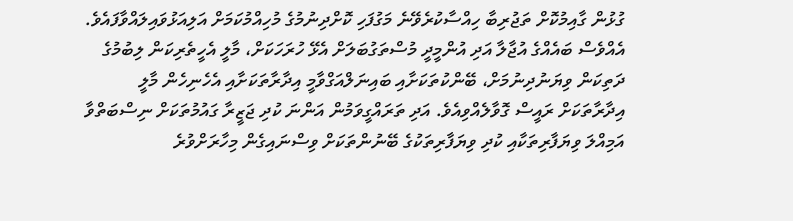ގުޅުން ގާއިމުކޮށް ތަޖުރިބާ ހިއްސާކުރެވޭނެ މަގުފަހި ކޮށްދިނުމުގެ މުހިއްމުކަމަށް އަލިއަޅުވައިލައްވާފައެވެ. އެއްވެސް ބައެއްގެ އުޖާލާ އަދި އުންމީދީ މުސްތަގުބަލަށް އެޅޭ ހުރަހަކަށް، މާލީ އެހީތެރިކަން ލިބުމުގެ ދަތިކަން ވިޔަނުދިނުމަށް، ބޭންކުތަކަށާއި ބައިނަލްއަގްވާމީ އިދާރާތަކަށާއި އެހެނިހެން މާލީ އިދާރާތަކަށް ރައީސް ގޮވާލެއްވިއެވެ. އަދި ތަރައްގީވަމުން އަންނަ ކުދި ޖަޒީރާ ގައުމުތަކަށް ނިސްބަތްވާ އަމިއްލަ ވިޔަފާރިތަކާއި ކުދި ވިޔަފާރިތަކުގެ ބޭނުންތަކަށް ވިސްނައިގެން މިހާރަށްވުރެ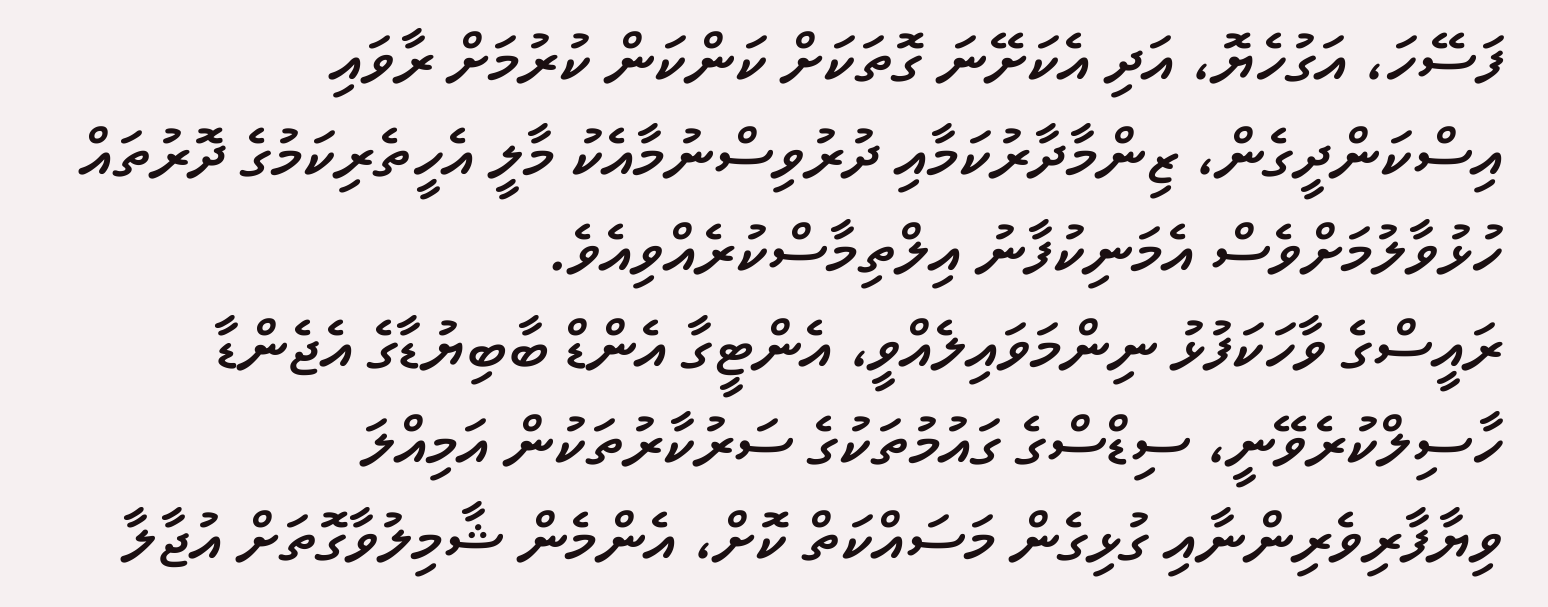ފަސޭހަ، އަގުހެޔޮ، އަދި އެކަށޭނަ ގޮތަކަށް ކަންކަން ކުރުމަށް ރާވައި އިސްކަންދީގެން، ޒިންމާދާރުކަމާއި ދުރުވިސްނުމާއެކު މާލީ އެހީތެރިކަމުގެ ދޮރުތައް ހުޅުވާލުމަށްވެސް އެމަނިކުފާނު އިލްތިމާސްކުރެއްވިއެވެ.
ރައީސްގެ ވާހަކަފުޅު ނިންމަވައިލެއްވީ، އެންޓީގާ އެންޑް ބާބިޔުޑާގެ އެޖެންޑާ ހާސިލްކުރެވޭނީ، ސިޑްސްގެ ގައުމުތަކުގެ ސަރުކާރުތަކުން އަމިއްލަ ވިޔާފާރިވެރިންނާއި ގުޅިގެން މަސައްކަތް ކޮށް، އެންމެން ޝާމިލުވާގޮތަށް އުޖާލާ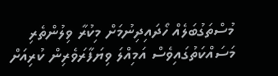މުސްތަގުބަލެއް ހޯދައިދިނުމަށް މިކުރާ ވިލުންތެރި މަސައްކަތުގައިވެސް އަމިއްލަ ވިޔަފާރަވެރިން ކުރިއަށް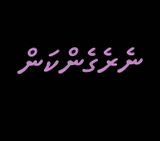ނެރެގެންކަން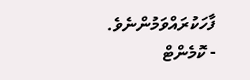ފާހަކުރައްވަމުންނެވެ.
- ކޮމެންޓް